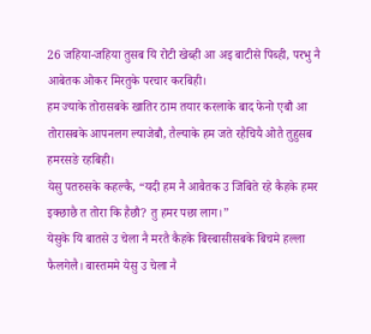26 जहिया-जहिया तुसब यि रोटी खेब्ही आ अइ बाटीसे पिब्ही, परभु नै आबेतक ओकर मिरतुके परचार करबिही।
हम ज्याके तोरासबके खातिर ठाम तयार करलाके बाद फेनो एबौ आ तोरासबके आपनलग ल्याजेबौ, तैल्याके हम जते रहैचियै ओतै तुहुसब हमरसङे रहबिही।
येसु पतरुसके कहल्कै, “यदी हम नै आबैतक उ जिबिते रहे कैहके हमर इक्छाछै त तोरा कि हैछौ? तु हमर पछा लाग।”
येसुके यि बातसे उ चेला नै मरतै कैहके बिस्बासीसबके बिचमे हल्ला फैलगेलै। बास्तममे येसु उ चेला नै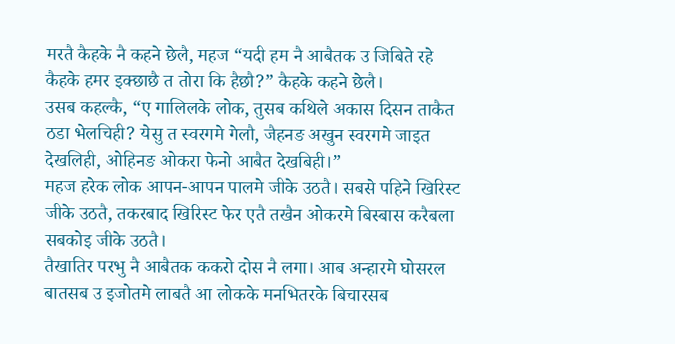मरतै कैहके नै कहने छेलै, महज “यदी हम नै आबैतक उ जिबिते रहे कैहके हमर इक्छाछै त तोरा कि हैछौ?” कैहके कहने छेलै।
उसब कहल्कै, “ए गालिलके लोक, तुसब कथिले अकास दिसन ताकैत ठडा भेलचिही? येसु त स्वरगमे गेलौ, जैहनङ अखुन स्वरगमे जाइत देखलिही, ओहिनङ ओकरा फेनो आबैत देखबिही।”
महज हरेक लोक आपन-आपन पालमे जीके उठतै। सबसे पहिने खिरिस्ट जीके उठतै, तकरबाद खिरिस्ट फेर एतै तखैन ओकरमे बिस्बास करैबला सबकोइ जीके उठतै।
तैखातिर परभु नै आबैतक ककरो दोस नै लगा। आब अन्हारमे घोसरल बातसब उ इजोतमे लाबतै आ लोकके मनभितरके बिचारसब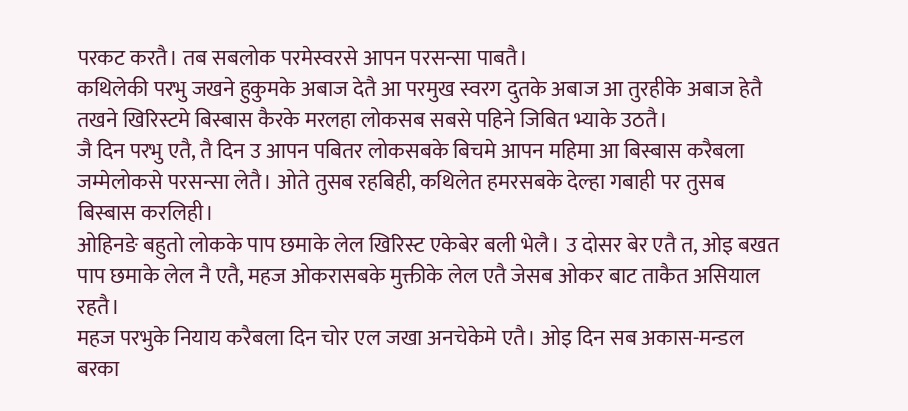परकट करतै। तब सबलोक परमेस्वरसे आपन परसन्सा पाबतै।
कथिलेकी परभु जखने हुकुमके अबाज देतै आ परमुख स्वरग दुतके अबाज आ तुरहीके अबाज हेतै तखने खिरिस्टमे बिस्बास कैरके मरलहा लोकसब सबसे पहिने जिबित भ्याके उठतै।
जै दिन परभु एतै, तै दिन उ आपन पबितर लोकसबके बिचमे आपन महिमा आ बिस्बास करैबला जम्मेलोकसे परसन्सा लेतै। ओते तुसब रहबिही, कथिलेत हमरसबके देल्हा गबाही पर तुसब बिस्बास करलिही।
ओहिनङे बहुतो लोकके पाप छमाके लेल खिरिस्ट एकेबेर बली भेलै। उ दोसर बेर एतै त, ओइ बखत पाप छमाके लेल नै एतै, महज ओकरासबके मुक्तीके लेल एतै जेसब ओकर बाट ताकैत असियाल रहतै।
महज परभुके नियाय करैबला दिन चोर एल जखा अनचेकेमे एतै। ओइ दिन सब अकास-मन्डल बरका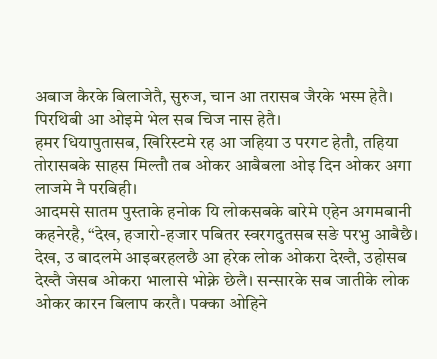अबाज कैरके बिलाजेतै, सुरुज, चान आ तरासब जैरके भस्म हेतै। पिरथिबी आ ओइमे भेल सब चिज नास हेतै।
हमर धियापुतासब, खिरिस्टमे रह आ जहिया उ परगट हेतौ, तहिया तोरासबके साहस मिल्तौ तब ओकर आबैबला ओइ दिन ओकर अगा लाजमे नै परबिही।
आदमसे सातम पुस्ताके हनोक यि लोकसबके बारेमे एहेन अगमबानी कहनेरहै, “देख, हजारो-हजार पबितर स्वरगदुतसब सङे परभु आबैछै।
देख, उ बादलमे आइबरहलछै आ हरेक लोक ओकरा देख्तै, उहोसब देख्तै जेसब ओकरा भालासे भोक्ने छेलै। सन्सारके सब जातीके लोक ओकर कारन बिलाप करतै। पक्का ओहिने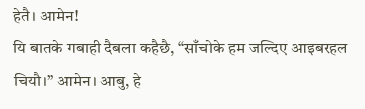हेतै। आमेन!
यि बातके गबाही दैबला कहैछै, “साँचोके हम जल्दिए आइबरहल चियौ।” आमेन। आबु, हे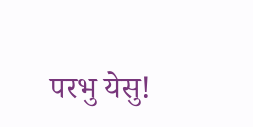परभु येसु!